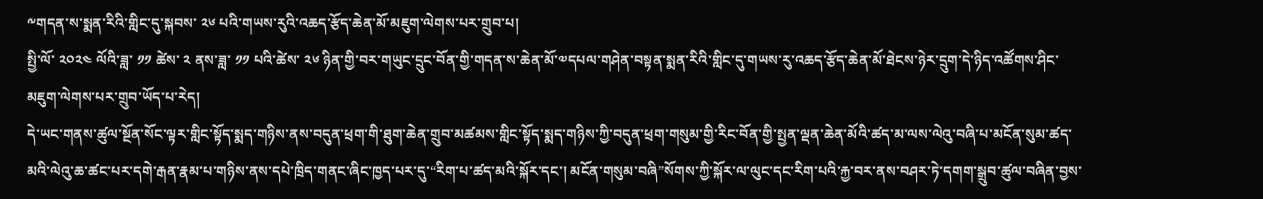༸གདན་ས་སྨན་རིའི་གླིང་དུ་སྐབས་ ༢༦ པའི་གཡས་རུའི་འཆད་རྩོད་ཆེན་མོ་མཇུག་ལེགས་པར་གྲུབ་པ།
སྤྱི་ལོ་ ༢༠༢༤ ལོའི་ཟླ་ ༡༡ ཚེས་ ༢ ནས་ཟླ་ ༡༡ པའི་ཚེས་ ༢༦ ཉིན་གྱི་བར་གཡུང་དྲུང་བོན་གྱི་གདན་ས་ཆེན་མོ་༧དཔལ་གཤེན་བསྟན་སྨན་རིའི་གླིང་དུ་གཡས་རུ་འཆད་རྩོད་ཆེན་མོ་ཐེངས་ཉེར་དྲུག་དེ་ཉིད་འཚོགས་ཤིང་མཇུག་ལེགས་པར་གྲུབ་ཡོད་པ་རེད།
དེ་ཡང་གནས་ཚུལ་སྔོན་སོང་ལྟར་གླིང་སྟོད་སྨད་གཉིས་ནས་བདུན་ཕྲག་གི་ཐུག་ཆེན་གྲུབ་མཚམས་གླིང་སྟོད་སྨད་གཉིས་ཀྱི་བདུན་ཕྲག་གསུམ་གྱི་རིང་བོན་གྱི་སྤྱན་ལྡན་ཆེན་མོའི་ཚད་མ་ལས་ལེའུ་བཞི་པ་མངོན་སུམ་ཚད་མའི་ལེའུ་ཆ་ཚང་པར་དགེ་རྒན་རྣམ་པ་གཉིས་ནས་དཔེ་ཁྲིད་གནང་ཞིང་ཁྱད་པར་དུ་“རིག་པ་ཚད་མའི་སྐོར་དང་། མངོན་གསུམ་བཞི”སོགས་ཀྱི་སྐོར་ལ་ལུང་དང་རིག་པའི་རྐྱ་བར་ནས་བཤར་ཏེ་དགག་སྒྲུབ་ཚུལ་བཞིན་བྱས་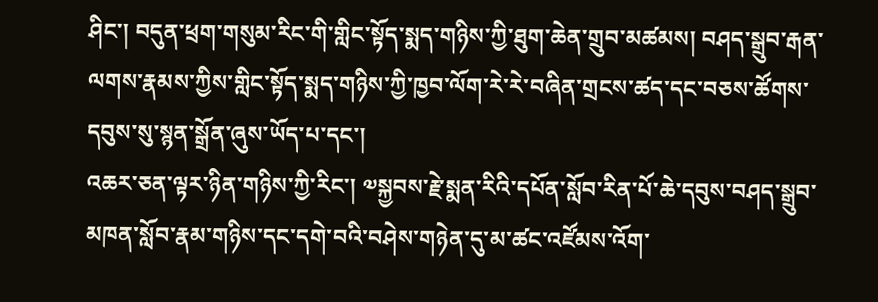ཤིང་། བདུན་ཕྲག་གསུམ་རིང་གི་གླིང་སྟོད་སྨད་གཉིས་ཀྱི་ཐུག་ཆེན་གྲུབ་མཚམས། བཤད་སྒྲུབ་རྒན་ལགས་རྣམས་ཀྱིས་གླིང་སྟོད་སྨད་གཉིས་ཀྱི་ཁྱབ་ལོག་རེ་རེ་བཞིན་གྲངས་ཚད་དང་བཅས་ཚོགས་དབུས་སུ་སྙན་སྒྲོན་ཞུས་ཡོད་པ་དང་།
འཆར་ཅན་ལྟར་ཉིན་གཉིས་ཀྱི་རིང་། ༧སྐྱབས་རྗེ་སྨན་རིའི་དཔོན་སློབ་རིན་པོ་ཆེ་དབུས་བཤད་སྒྲུབ་མཁན་སློབ་རྣམ་གཉིས་དང་དགེ་བའི་བཤེས་གཉེན་དུ་མ་ཚང་འཛོམས་འོག་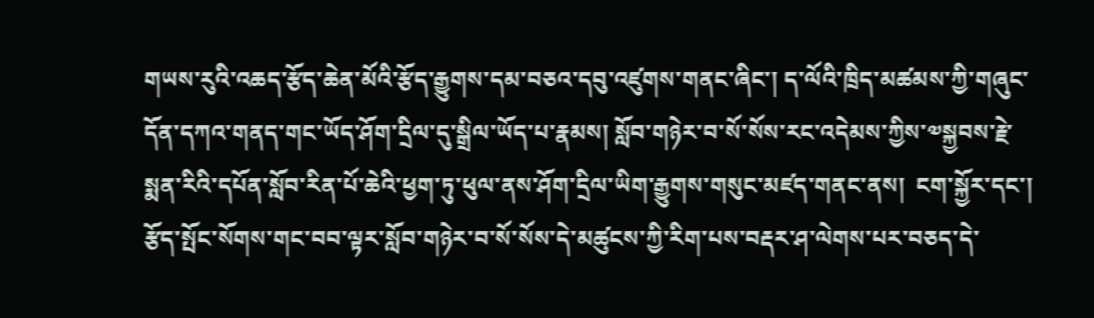གཡས་རུའི་འཆད་རྩོད་ཆེན་མོའི་རྩོད་རྒྱུགས་དམ་བཅའ་དབུ་འཛུགས་གནང་ཞིང་། ད་ལོའི་ཁྲིད་མཚམས་ཀྱི་གཞུང་དོན་དཀའ་གནད་གང་ཡོད་ཤོག་དྲིལ་དུ་སྒྲིལ་ཡོད་པ་རྣམས། སློབ་གཉེར་བ་སོ་སོས་རང་འདེམས་ཀྱིས་༧སྐྱབས་རྗེ་སྨན་རིའི་དཔོན་སློབ་རིན་པོ་ཆེའི་ཕྱག་ཏུ་ཕུལ་ནས་ཤོག་དྲིལ་ཡིག་རྒྱུགས་གསུང་མཛད་གནང་ནས།  ངག་སྐྱོར་དང་། རྩོད་སྤོང་སོགས་གང་བབ་ལྟར་སློབ་གཉེར་བ་སོ་སོས་དེ་མཚུངས་ཀྱི་རིག་པས་བརྡར་ཤ་ལེགས་པར་བཅད་དེ་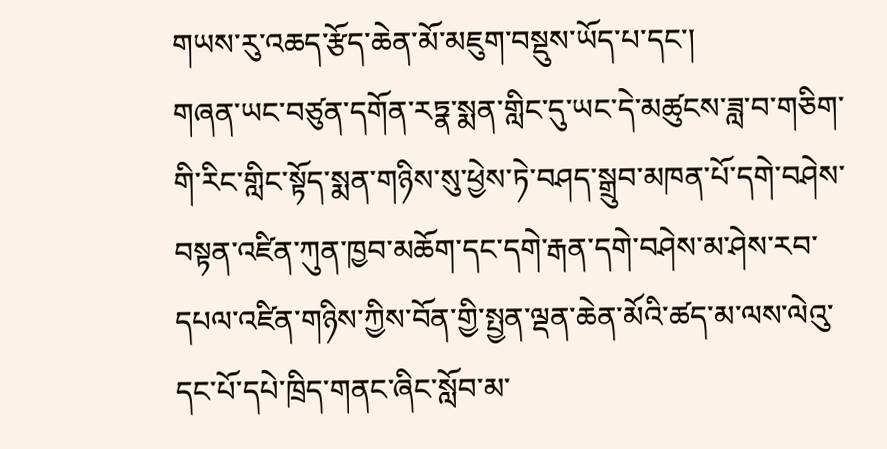གཡས་རུ་འཆད་རྩོད་ཆེན་མོ་མཇུག་བསྡུས་ཡོད་པ་དང་།
གཞན་ཡང་བཙུན་དགོན་རཏྣ་སྨན་གླིང་དུ་ཡང་དེ་མཚུངས་ཟླ་བ་གཅིག་གི་རིང་གླིང་སྟོད་སྨན་གཉིས་སུ་ཕྱེས་ཏེ་བཤད་སྒྲུབ་མཁན་པོ་དགེ་བཤེས་བསྟན་འཛིན་ཀུན་ཁྱབ་མཆོག་དང་དགེ་རྒན་དགེ་བཤེས་མ་ཤེས་རབ་དཔལ་འཛིན་གཉིས་ཀྱིས་བོན་གྱི་སྤྱན་ལྡན་ཆེན་མོའི་ཚད་མ་ལས་ལེའུ་དང་པོ་དཔེ་ཁྲིད་གནང་ཞིང་སློབ་མ་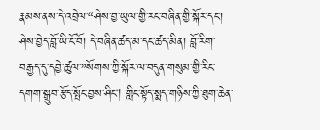རྣམས་ནས་དེ་འབྲེལ་“ཤེས་བྱ་ཡུལ་གྱི་རང་བཞིན་གྱི་སྐོར་དང་། ཤེས་བྱེད་བློ་ཡི་ངོ་བོ། དེ་བཞིན་ཚད་མ་དང་ཚད་མིན། བློ་རིག་བརྒྱད་དུ་དབྱེ་ཚུལ་”སོགས་ཀྱི་སྐོར་ལ་བདུན་གསུམ་གྱི་རིང་དགག་སྒྲུབ་རྩོད་སྤོང་བྱས་ཤིང། གླིང་སྟོད་སྨད་གཉིས་ཀྱི་ཐུག་ཆེན་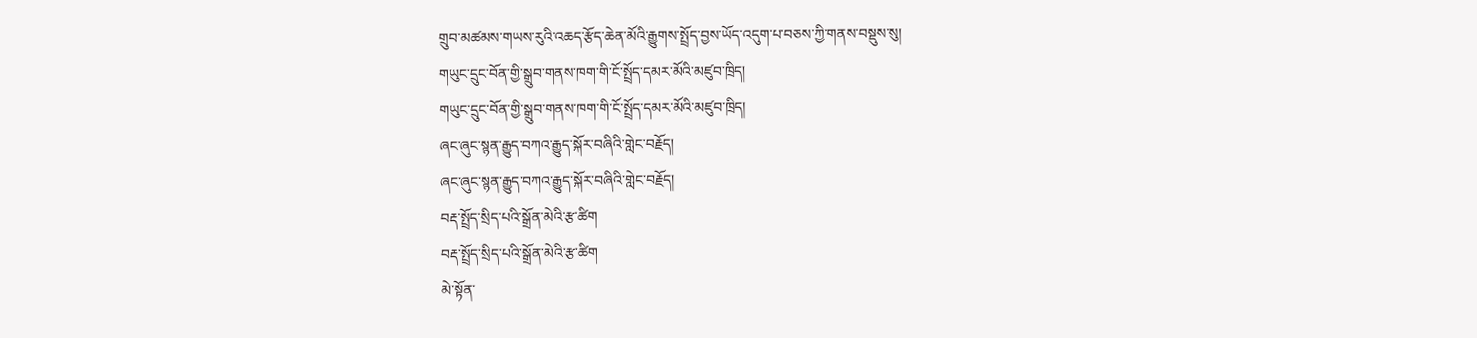གྲུབ་མཚམས་གཡས་རུའི་འཆད་རྩོད་ཆེན་མོའི་རྒྱུགས་སྤྲོད་བྱས་ཡོད་འདུག་པ་བཅས་ཀྱི་གནས་བསྡུས་སུ།
གཡུང་དྲུང་བོན་གྱི་སྒྲུབ་གནས་ཁག་གི་ངོ་སྤྲོད་དམར་མོའི་མཛུབ་ཁྲིད།
གཡུང་དྲུང་བོན་གྱི་སྒྲུབ་གནས་ཁག་གི་ངོ་སྤྲོད་དམར་མོའི་མཛུབ་ཁྲིད།
ཞང་ཞུང་སྙན་རྒྱུད་བཀའ་རྒྱུད་སྐོར་བཞིའི་གླེང་བརྗོད།
ཞང་ཞུང་སྙན་རྒྱུད་བཀའ་རྒྱུད་སྐོར་བཞིའི་གླེང་བརྗོད།
བརྡ་སྤྲོད་སྲིད་པའི་སྒྲོན་མེའི་རྩ་ཚིག
བརྡ་སྤྲོད་སྲིད་པའི་སྒྲོན་མེའི་རྩ་ཚིག
མེ་སྟོན་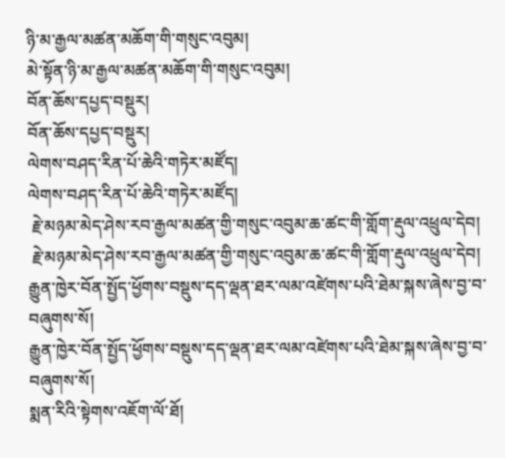ཉི་མ་རྒྱལ་མཚན་མཆོག་གི་གསུང་འབུམ།
མེ་སྟོན་ཉི་མ་རྒྱལ་མཚན་མཆོག་གི་གསུང་འབུམ།
བོན་ཆོས་དཔྱད་བསྡུར།
བོན་ཆོས་དཔྱད་བསྡུར།
ལེགས་བཤད་རིན་པོ་ཆེའི་གཏེར་མཛོད།
ལེགས་བཤད་རིན་པོ་ཆེའི་གཏེར་མཛོད།
 རྗེ་མཉམ་མེད་ཤེས་རབ་རྒྱལ་མཚན་གྱི་གསུང་འབུམ་ཆ་ཚང་གི་གློག་རྡུལ་འཕྲུལ་དེབ།
 རྗེ་མཉམ་མེད་ཤེས་རབ་རྒྱལ་མཚན་གྱི་གསུང་འབུམ་ཆ་ཚང་གི་གློག་རྡུལ་འཕྲུལ་དེབ།
རྒྱུན་ཁྱེར་བོན་སྤྱོད་ཕྱོགས་བསྡུས་དད་ལྡན་ཐར་ལམ་འཛེགས་པའི་ཐེམ་སྐས་ཞེས་བྱ་བ་བཞུགས་སོ།
རྒྱུན་ཁྱེར་བོན་སྤྱོད་ཕྱོགས་བསྡུས་དད་ལྡན་ཐར་ལམ་འཛེགས་པའི་ཐེམ་སྐས་ཞེས་བྱ་བ་བཞུགས་སོ།
སྨན་རིའི་སྟེགས་འཇོག་ལོ་ཐོ།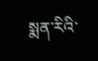སྨན་རིའི་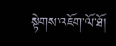སྟེགས་འཇོག་ལོ་ཐོ།